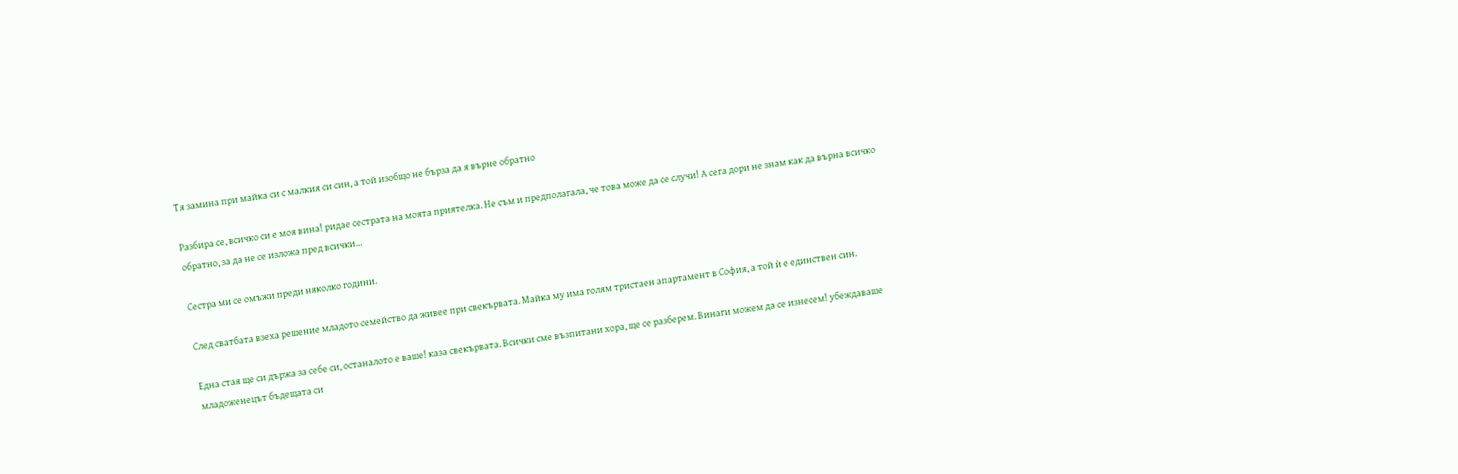Тя замина при майка си с малкия си син, а той изобщо не бърза да я върне обратно

Разбира се, всичко си е моя вина! ридае сестрата на моята приятелка. Не съм и предполагала, че това може да се случи! А сега дори не знам как да върна всичко обратно, за да не се изложа пред всички…

Сестра ми се омъжи преди няколко години.

След сватбата взеха решение младото семейство да живее при свекървата. Майка му има голям тристаен апартамент в София, а той ѝ е единствен син.

Една стая ще си държа за себе си, останалото е ваше! каза свекървата. Всички сме възпитани хора, ще се разберем. Винаги можем да се изнесем! убеждаваше младоженецът бъдещата си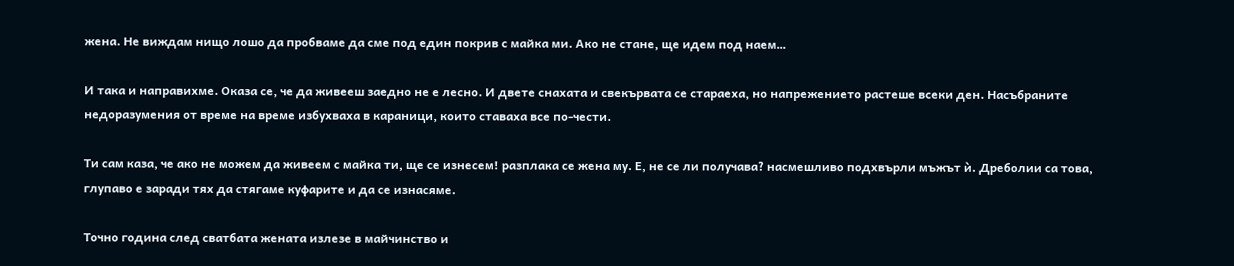жена. Не виждам нищо лошо да пробваме да сме под един покрив с майка ми. Ако не стане, ще идем под наем…

И така и направихме. Оказа се, че да живееш заедно не е лесно. И двете снахата и свекървата се стараеха, но напрежението растеше всеки ден. Насъбраните недоразумения от време на време избухваха в караници, които ставаха все по-чести.

Ти сам каза, че ако не можем да живеем с майка ти, ще се изнесем! разплака се жена му. Е, не се ли получава? насмешливо подхвърли мъжът ѝ. Дреболии са това, глупаво е заради тях да стягаме куфарите и да се изнасяме.

Точно година след сватбата жената излезе в майчинство и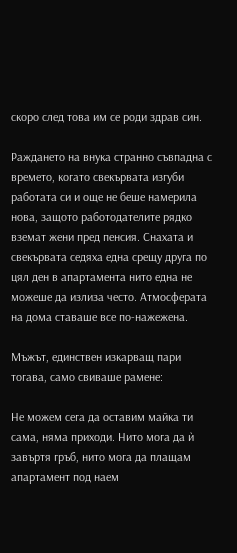скоро след това им се роди здрав син.

Раждането на внука странно съвпадна с времето, когато свекървата изгуби работата си и още не беше намерила нова, защото работодателите рядко вземат жени пред пенсия. Снахата и свекървата седяха една срещу друга по цял ден в апартамента нито една не можеше да излиза често. Атмосферата на дома ставаше все по-нажежена.

Мъжът, единствен изкарващ пари тогава, само свиваше рамене:

Не можем сега да оставим майка ти сама, няма приходи. Нито мога да ѝ завъртя гръб, нито мога да плащам апартамент под наем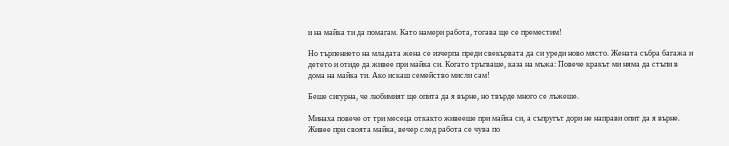и на майка ти да помагам. Като намери работа, тогава ще се преместим!

Но търпението на младата жена се изчерпа преди свекървата да си уреди ново място. Жената събра багажа и детето и отиде да живее при майка си. Когато тръгваше, каза на мъжа: Повече кракът ми няма да стъпи в дома на майка ти. Ако искаш семейство мисли сам!

Беше сигурна, че любимият ще опита да я върне, но твърде много се лъжеше.

Минаха повече от три месеца откакто живееше при майка си, а съпругът дори не направи опит да я върне. Живее при своята майка, вечер след работа се чува по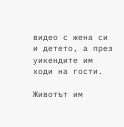видео с жена си и детето, а през уикендите им ходи на гости.

Животът им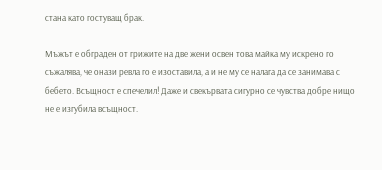стана като гостуващ брак.

Мъжът е обграден от грижите на две жени освен това майка му искрено го съжалява, че онази ревла го е изоставила, а и не му се налага да се занимава с бебето. Всъщност е спечелил! Даже и свекървата сигурно се чувства добре нищо не е изгубила всъщност.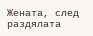Жената, след раздялата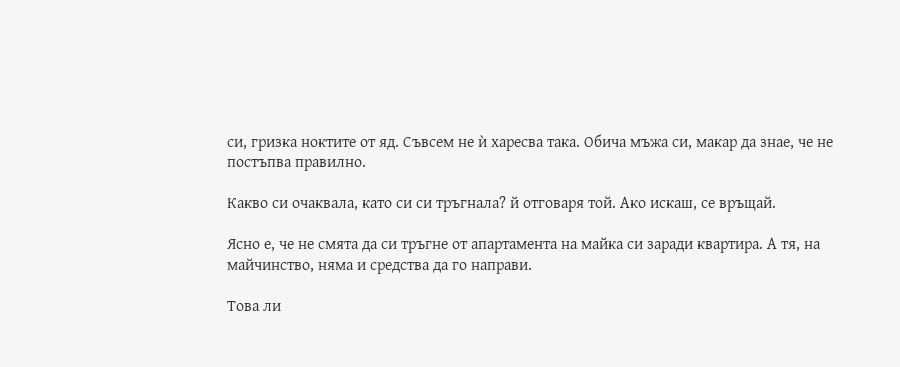си, гризка ноктите от яд. Съвсем не ѝ харесва така. Обича мъжа си, макар да знае, че не постъпва правилно.

Какво си очаквала, като си си тръгнала? й отговаря той. Ако искаш, се връщай.

Ясно е, че не смята да си тръгне от апартамента на майка си заради квартира. А тя, на майчинство, няма и средства да го направи.

Това ли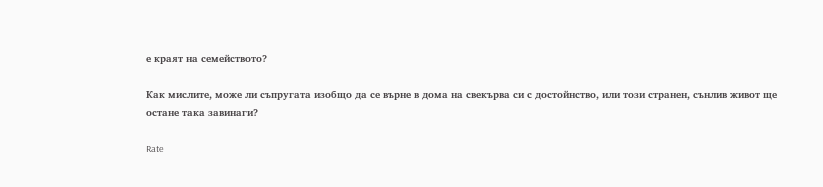е краят на семейството?

Как мислите, може ли съпругата изобщо да се върне в дома на свекърва си с достойнство, или този странен, сънлив живот ще остане така завинаги?

Rate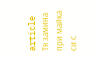article
Тя замина при майка си с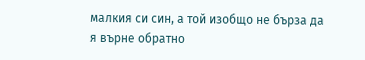малкия си син, а той изобщо не бърза да я върне обратно